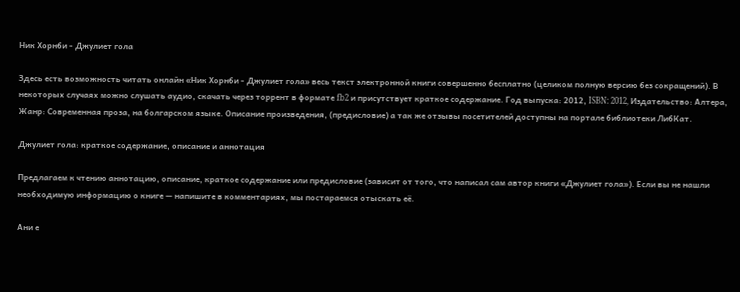Ник Хорнби - Джулиет гола

Здесь есть возможность читать онлайн «Ник Хорнби - Джулиет гола» весь текст электронной книги совершенно бесплатно (целиком полную версию без сокращений). В некоторых случаях можно слушать аудио, скачать через торрент в формате fb2 и присутствует краткое содержание. Год выпуска: 2012, ISBN: 2012, Издательство: Алтера, Жанр: Современная проза, на болгарском языке. Описание произведения, (предисловие) а так же отзывы посетителей доступны на портале библиотеки ЛибКат.

Джулиет гола: краткое содержание, описание и аннотация

Предлагаем к чтению аннотацию, описание, краткое содержание или предисловие (зависит от того, что написал сам автор книги «Джулиет гола»). Если вы не нашли необходимую информацию о книге — напишите в комментариях, мы постараемся отыскать её.

Ани е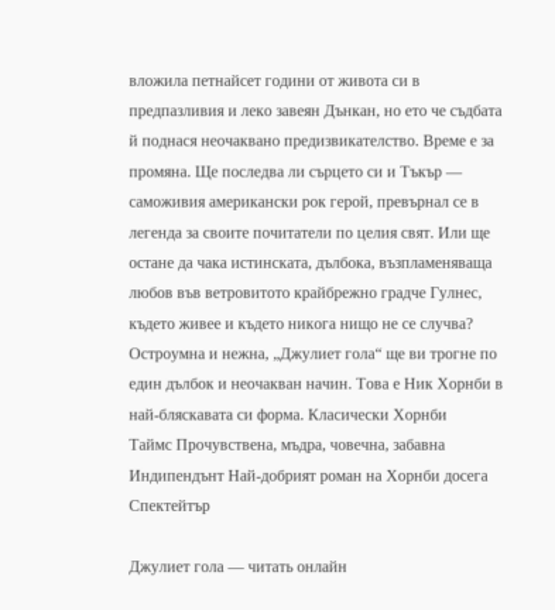вложила петнайсет години от живота си в предпазливия и леко завеян Дънкан, но ето че съдбата й поднася неочаквано предизвикателство. Време е за промяна. Ще последва ли сърцето си и Тъкър — саможивия американски рок герой, превърнал се в легенда за своите почитатели по целия свят. Или ще остане да чака истинската, дълбока, възпламеняваща любов във ветровитото крайбрежно градче Гулнес, където живее и където никога нищо не се случва?
Остроумна и нежна, „Джулиет гола“ ще ви трогне по един дълбок и неочакван начин. Това е Ник Хорнби в най-бляскавата си форма. Класически Хорнби
Таймс Прочувствена, мъдра, човечна, забавна
Индипендънт Най-добрият роман на Хорнби досега
Спектейтър

Джулиет гола — читать онлайн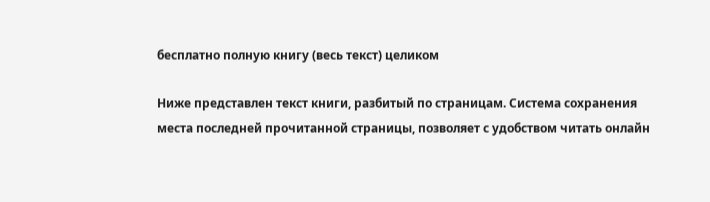бесплатно полную книгу (весь текст) целиком

Ниже представлен текст книги, разбитый по страницам. Система сохранения места последней прочитанной страницы, позволяет с удобством читать онлайн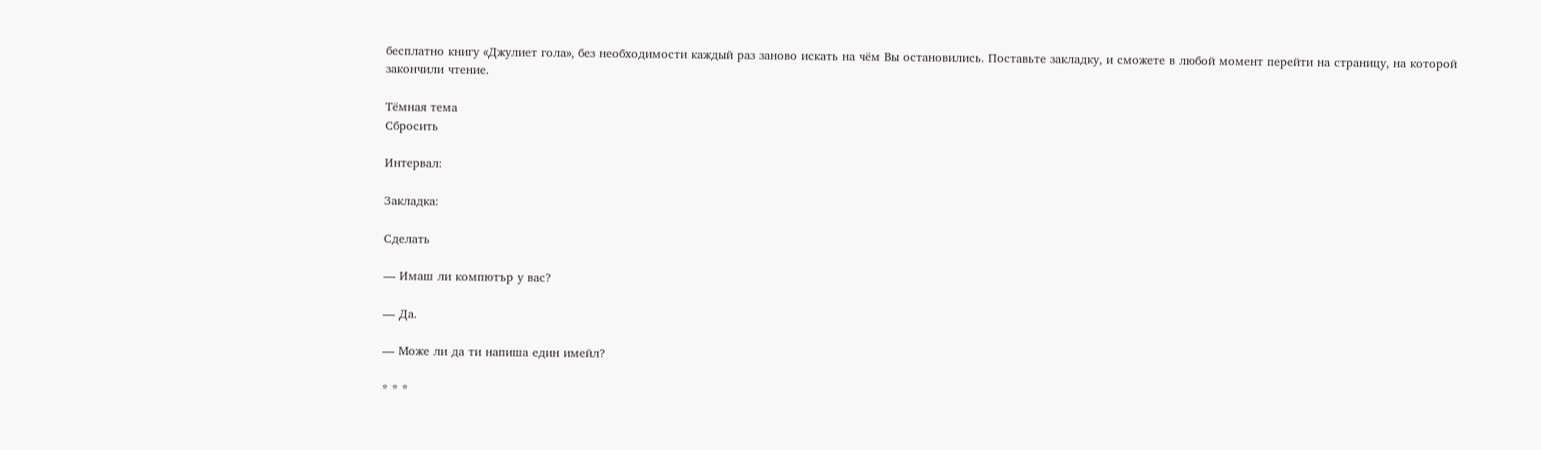бесплатно книгу «Джулиет гола», без необходимости каждый раз заново искать на чём Вы остановились. Поставьте закладку, и сможете в любой момент перейти на страницу, на которой закончили чтение.

Тёмная тема
Сбросить

Интервал:

Закладка:

Сделать

— Имаш ли компютър у вас?

— Да.

— Може ли да ти напиша един имейл?

* * *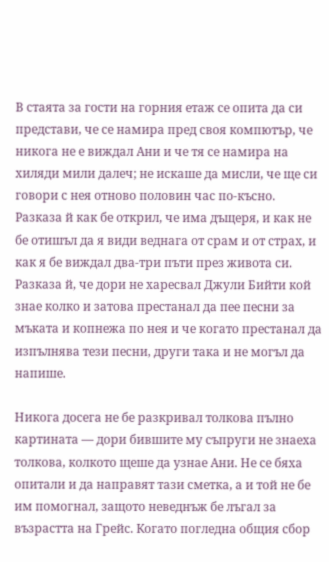В стаята за гости на горния етаж се опита да си представи, че се намира пред своя компютър, че никога не е виждал Ани и че тя се намира на хиляди мили далеч; не искаше да мисли, че ще си говори с нея отново половин час по-късно. Разказа й как бе открил, че има дъщеря, и как не бе отишъл да я види веднага от срам и от страх, и как я бе виждал два-три пъти през живота си. Разказа й, че дори не харесвал Джули Бийти кой знае колко и затова престанал да пее песни за мъката и копнежа по нея и че когато престанал да изпълнява тези песни, други така и не могъл да напише.

Никога досега не бе разкривал толкова пълно картината — дори бившите му съпруги не знаеха толкова, колкото щеше да узнае Ани. Не се бяха опитали и да направят тази сметка, а и той не бе им помогнал, защото неведнъж бе лъгал за възрастта на Грейс. Когато погледна общия сбор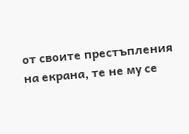от своите престъпления на екрана, те не му се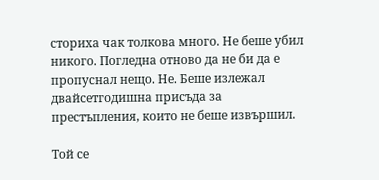сториха чак толкова много. Не беше убил никого. Погледна отново да не би да е пропуснал нещо. Не. Беше излежал двайсетгодишна присъда за престъпления, които не беше извършил.

Той се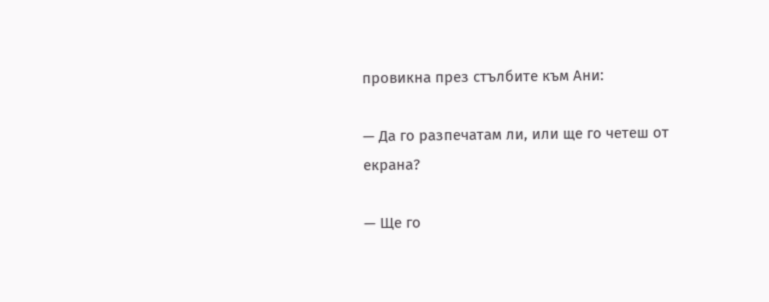провикна през стълбите към Ани:

— Да го разпечатам ли, или ще го четеш от екрана?

— Ще го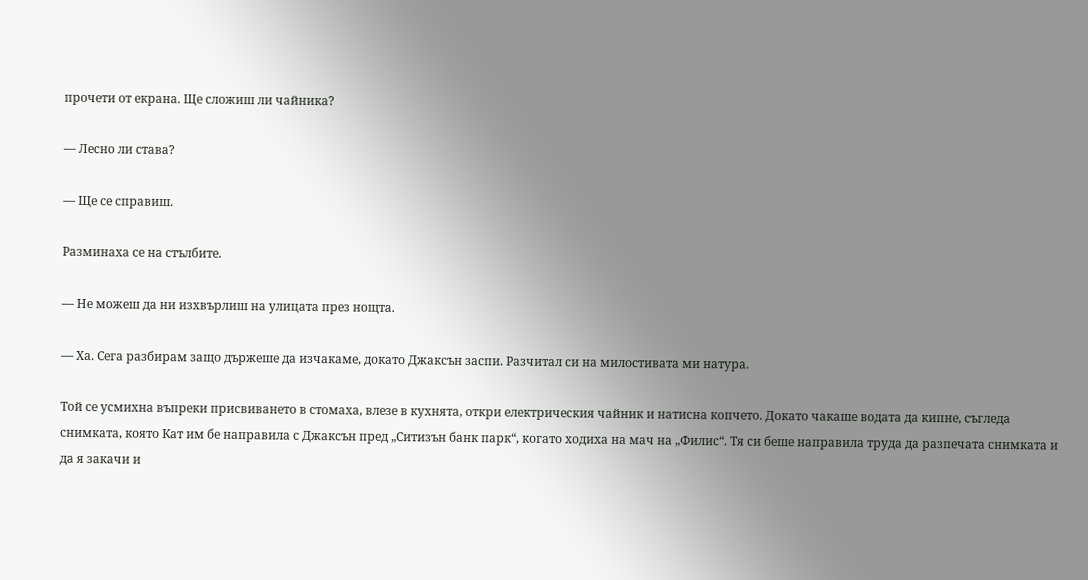прочети от екрана. Ще сложиш ли чайника?

— Лесно ли става?

— Ще се справиш.

Разминаха се на стълбите.

— Не можеш да ни изхвърлиш на улицата през нощта.

— Ха. Сега разбирам защо държеше да изчакаме, докато Джаксън заспи. Разчитал си на милостивата ми натура.

Той се усмихна въпреки присвиването в стомаха, влезе в кухнята, откри електрическия чайник и натисна копчето. Докато чакаше водата да кипне, съгледа снимката, която Кат им бе направила с Джаксън пред „Ситизън банк парк“, когато ходиха на мач на „Филис“. Тя си беше направила труда да разпечата снимката и да я закачи и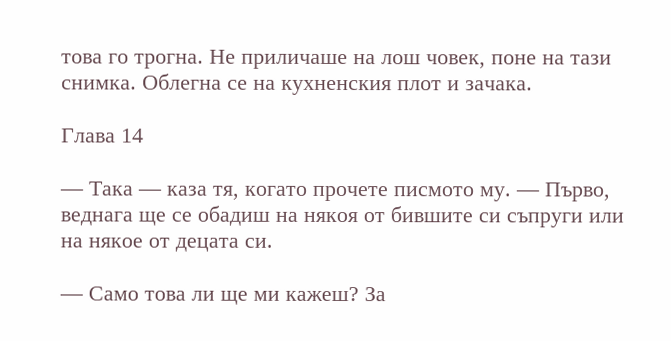това го трогна. Не приличаше на лош човек, поне на тази снимка. Облегна се на кухненския плот и зачака.

Глава 14

— Така — каза тя, когато прочете писмото му. — Първо, веднага ще се обадиш на някоя от бившите си съпруги или на някое от децата си.

— Само това ли ще ми кажеш? За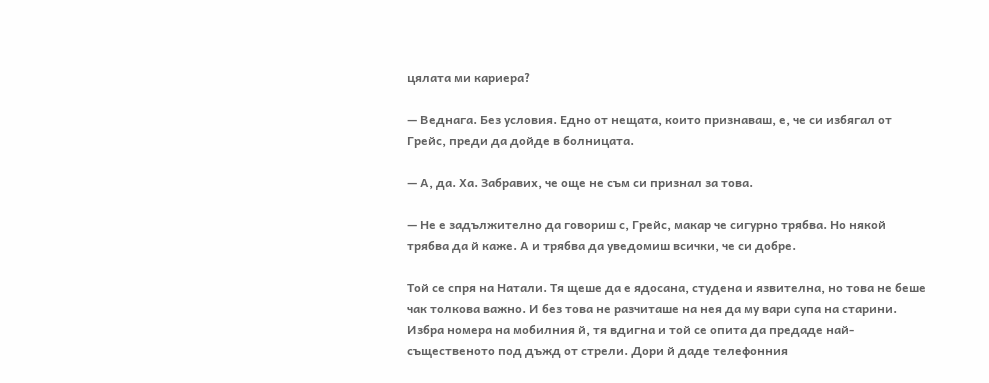цялата ми кариера?

— Веднага. Без условия. Едно от нещата, които признаваш, е, че си избягал от Грейс, преди да дойде в болницата.

— А, да. Ха. Забравих, че още не съм си признал за това.

— Не е задължително да говориш с, Грейс, макар че сигурно трябва. Но някой трябва да й каже. А и трябва да уведомиш всички, че си добре.

Той се спря на Натали. Тя щеше да е ядосана, студена и язвителна, но това не беше чак толкова важно. И без това не разчиташе на нея да му вари супа на старини. Избра номера на мобилния й, тя вдигна и той се опита да предаде най-същественото под дъжд от стрели. Дори й даде телефонния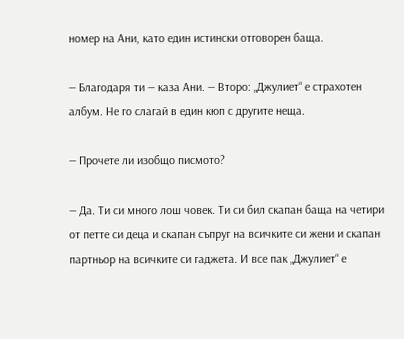номер на Ани, като един истински отговорен баща.

— Благодаря ти — каза Ани. — Второ: „Джулиет“ е страхотен албум. Не го слагай в един кюп с другите неща.

— Прочете ли изобщо писмото?

— Да. Ти си много лош човек. Ти си бил скапан баща на четири от петте си деца и скапан съпруг на всичките си жени и скапан партньор на всичките си гаджета. И все пак „Джулиет“ е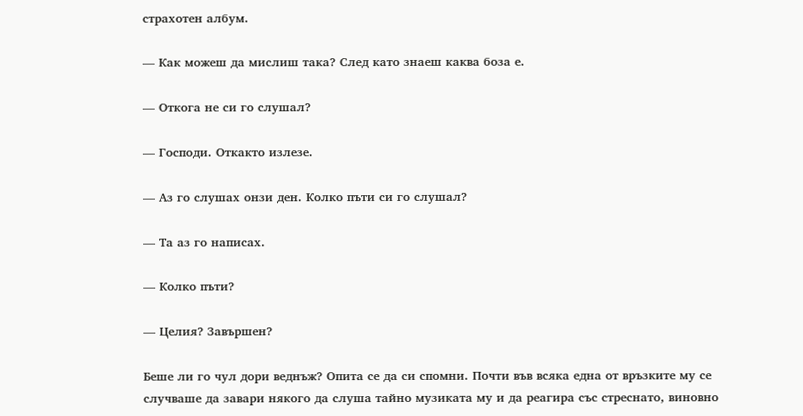страхотен албум.

— Как можеш да мислиш така? След като знаеш каква боза е.

— Откога не си го слушал?

— Господи. Откакто излезе.

— Аз го слушах онзи ден. Колко пъти си го слушал?

— Та аз го написах.

— Колко пъти?

— Целия? Завършен?

Беше ли го чул дори веднъж? Опита се да си спомни. Почти във всяка една от връзките му се случваше да завари някого да слуша тайно музиката му и да реагира със стреснато, виновно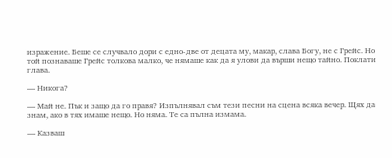изражение. Беше се случвало дори с едно-две от децата му, макар, слава Богу, не с Грейс. Но той познаваше Грейс толкова малко, че нямаше как да я улови да върши нещо тайно. Поклати глава.

— Никога?

— Май не. Пък и защо да го правя? Изпълнявал съм тези песни на сцена всяка вечер. Щях да знам, ако в тях имаше нещо. Но няма. Те са пълна измама.

— Казваш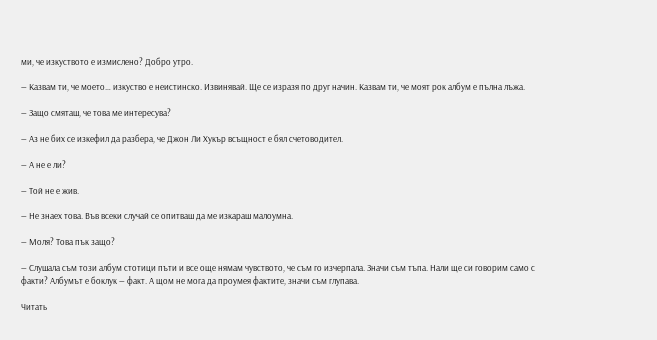ми, че изкуството е измислено? Добро утро.

— Казвам ти, че моето… изкуство е неистинско. Извинявай. Ще се изразя по друг начин. Казвам ти, че моят рок албум е пълна лъжа.

— Защо смяташ, че това ме интересува?

— Аз не бих се изкефил да разбера, че Джон Ли Хукър всъщност е бял счетоводител.

— А не е ли?

— Той не е жив.

— Не знаех това. Във всеки случай се опитваш да ме изкараш малоумна.

— Моля? Това пък защо?

— Слушала съм този албум стотици пъти и все още нямам чувството, че съм го изчерпала. Значи съм тъпа. Нали ще си говорим само с факти? Албумът е боклук — факт. А щом не мога да проумея фактите, значи съм глупава.

Читать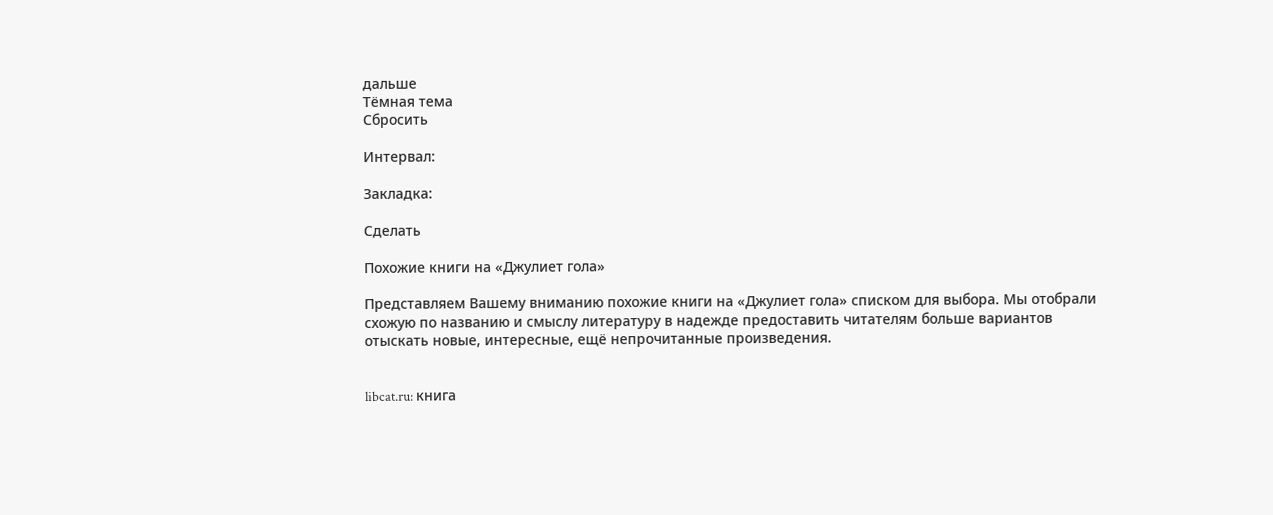дальше
Тёмная тема
Сбросить

Интервал:

Закладка:

Сделать

Похожие книги на «Джулиет гола»

Представляем Вашему вниманию похожие книги на «Джулиет гола» списком для выбора. Мы отобрали схожую по названию и смыслу литературу в надежде предоставить читателям больше вариантов отыскать новые, интересные, ещё непрочитанные произведения.


libcat.ru: книга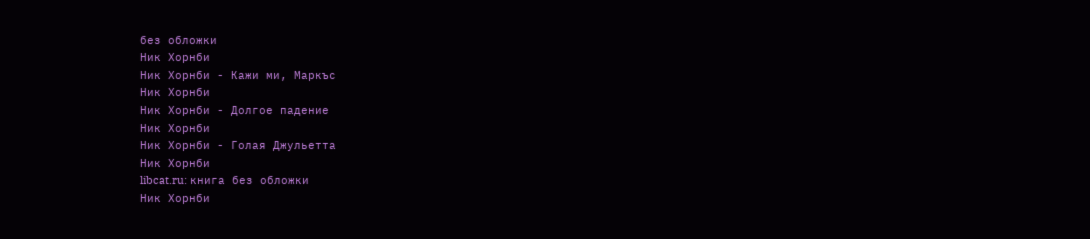без обложки
Ник Хорнби
Ник Хорнби - Кажи ми, Маркъс
Ник Хорнби
Ник Хорнби - Долгое падение
Ник Хорнби
Ник Хорнби - Голая Джульетта
Ник Хорнби
libcat.ru: книга без обложки
Ник Хорнби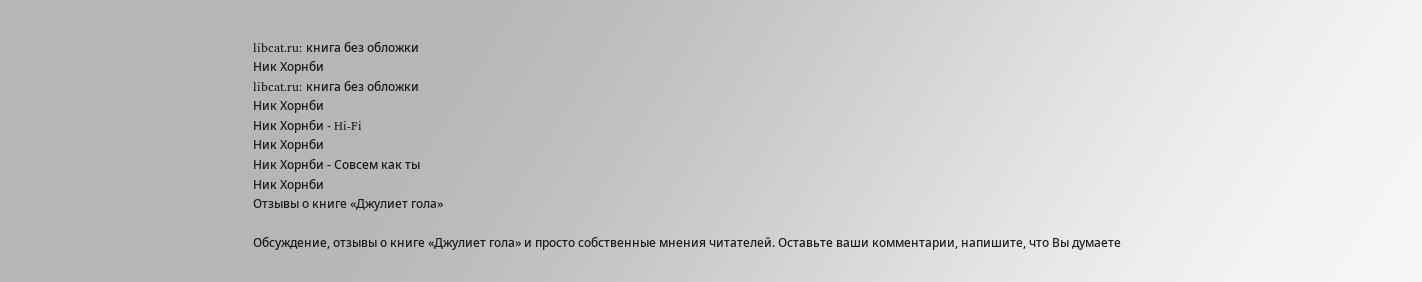libcat.ru: книга без обложки
Ник Хорнби
libcat.ru: книга без обложки
Ник Хорнби
Ник Хорнби - Hi-Fi
Ник Хорнби
Ник Хорнби - Совсем как ты
Ник Хорнби
Отзывы о книге «Джулиет гола»

Обсуждение, отзывы о книге «Джулиет гола» и просто собственные мнения читателей. Оставьте ваши комментарии, напишите, что Вы думаете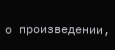о произведении,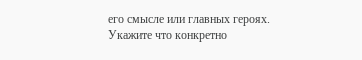его смысле или главных героях. Укажите что конкретно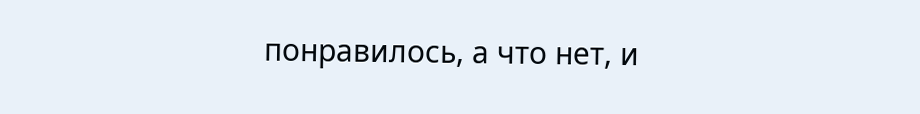понравилось, а что нет, и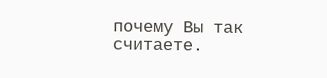почему Вы так считаете.